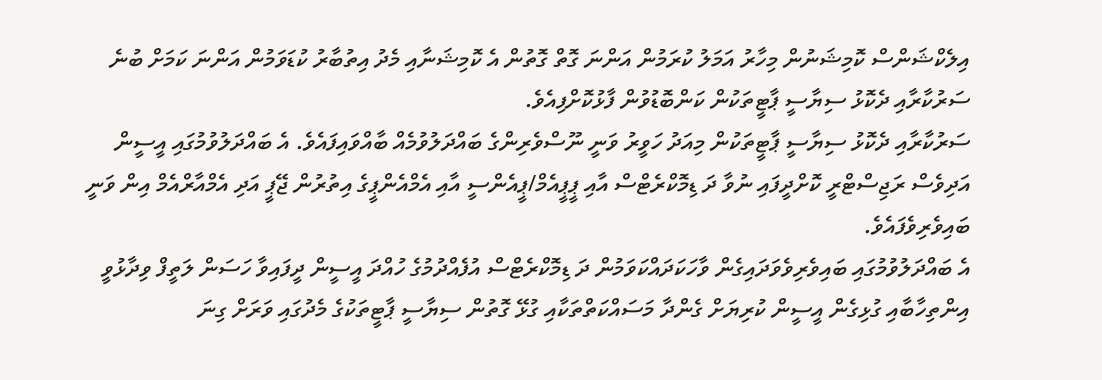އިލެކްޝަންސް ކޮމިޝަނުން މިހާރު އަމަލު ކުރަމުން އަންނަ ގޮތް ގޮތުން އެ ކޮމިޝަނާއި މެދު އިތުބާރު ކުޑަވަމުން އަންނަ ކަމަށް ބުނެ ސަރުކާރާއި ދެކޮޅު ސިޔާސީ ޕާޓީތަކުން ކަންބޮޑުވުން ފާޅުކޮށްފިއެވެ.
ސަރުކާރާއި ދެކޮޅު ސިޔާސީ ޕާޓީތަކުން މިއަދު ހަވީރު ވަނީ ނޫސްވެރިންގެ ބައްދަލުވުމެއް ބާއްވައިފައެވެ. އެ ބައްދަލުވުމުގައި އީސީން އަދިވެސް ރަޖިސްޓްރީ ކޮށްދީފައި ނުވާ ދަ ޑިމޮކްރެޓްސް އާއި ޕީޕީއެމް/ޕީއެންސީ އާއި އެމްއެންޕީގެ އިތުރުން ޖޭޕީ އަދި އެމްއާރްއެމް އިން ވަނީ ބައިވެރިވެފައެވެ.
އެ ބައްދަލުވުމުގައި ބައިވެރިވެވަދައިގެން ވާހަކަދައްކަވަމުން ދަ ޑިމޮކްރެޓްސް އުފެއްދުމުގެ ހުއްދަ އީސީން ދީފައިވާ ހަސަން ލަތީފް ވިދާޅުވީ އިންތިހާބާއި ގުޅިގެން އީސީން ކުރިޔަށް ގެންދާ މަސައްކަތްތަކާއި ގުޅޭ ގޮތުން ސިޔާސީ ޕާޓީތަކުގެ މެދުގައި ވަރަށް ގިނަ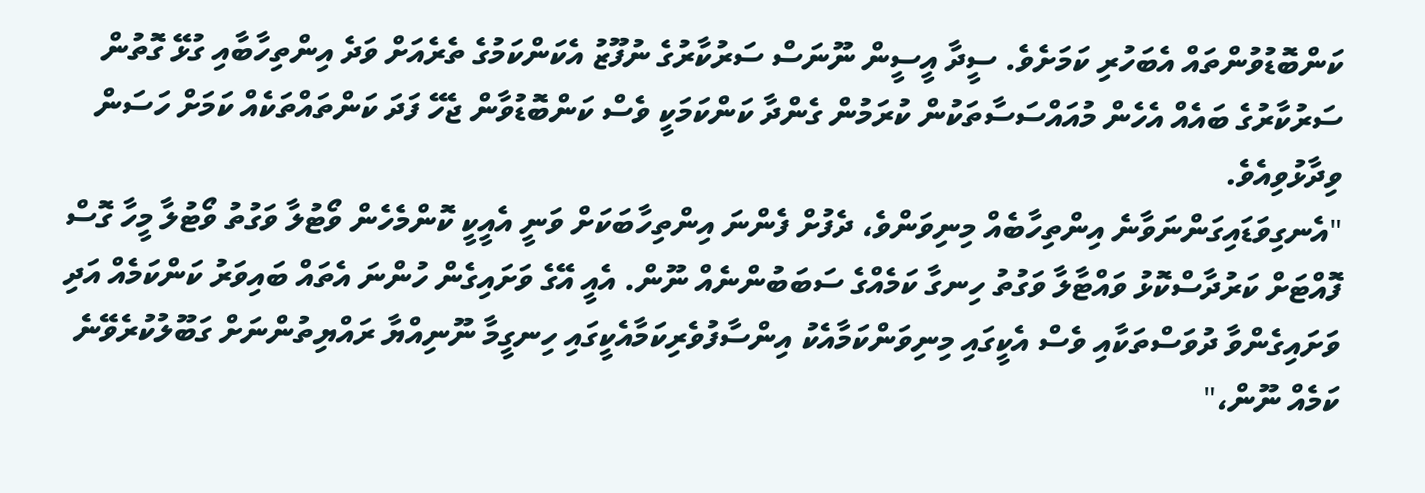ކަންބޮޑުވުންތައް އެބަހުރި ކަމަށެވެ. ސީދާ އީސީން ނޫނަސް ސަރުކާރުގެ ނުފޫޒު އެކަންކަމުގެ ތެރެއަށް ވަދެ އިންތިހާބާއި ގުޅޭ ގޮތުން ސަރުކާރުގެ ބައެއް އެހެން މުއައްސަސާތަކުން ކުރަމުން ގެންދާ ކަންކަމަކީ ވެސް ކަންބޮޑުވާން ޖެހޭ ފަދަ ކަންތައްތަކެއް ކަމަށް ހަސަން ވިދާޅުވިއެވެ.
"އެނގިވަޑައިގަންނަވާނެ އިންތިހާބެއް މިނިވަންވެ، ދެފުށް ފެންނަ އިންތިހާބަކަށް ވަނީ އެއީކީ ކޮންމެހެން ވޯޓުލާ ވަގުތު ވޯޓުލާ މީހާ ގޮސް ފޮއްޓަށް ކަރުދާސްކޮޅު ވައްޓާލާ ވަގުތު ހިނގާ ކަމެއްގެ ސަބަބުންނެއް ނޫން. އެއީ އޭގެ ވަށައިގެން ހުންނަ އެތައް ބައިވަރު ކަންކަމެއް އަދި ވަށައިގެންވާ ދުވަސްތަކާއި ވެސް އެކީގައި މިނިވަންކަމާއެކު އިންސާފުވެރިކަމާއެކީގައި ހިނގީމާ ނޫނިއްޔާ ރައްޔިތުންނަށް ގަބޫލުކުރެވޭނެ ކަމެއް ނޫން،"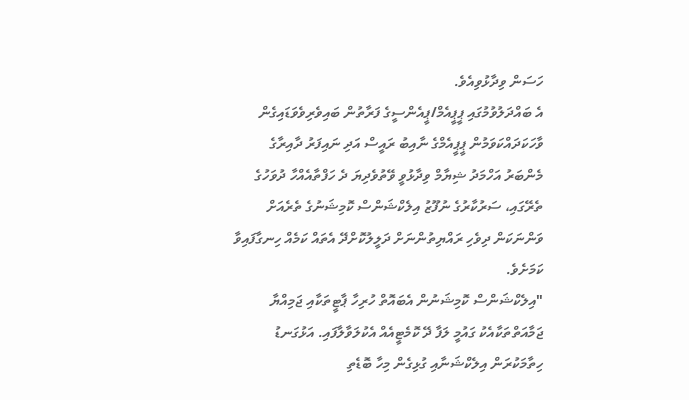ހަސަން ވިދާޅުވިއެވެ.
އެ ބައްދަލުވުމުގައި ޕީޕީއެމް/ޕީއެންސީގެ ފަރާތުން ބައިވެރިވެވަޑައިގެން ވާހަކަދައްކަވަމުން ޕީޕީއެމްގެ ނާއިބު ރައީސް އަދި ނައިފަރު ދާއިރާގެ މެންބަރު އަހްމަދު ޝިޔާމް ވިދާޅުވީ ވޭތުވެދިޔަ ދެ ހަފްތާއެއްހާ ދުވަހުގެ ތެރޭގައި، ސަރުކާރުގެ ނުފޫޒު އިލެކްޝަންސް ކޮމިޝަނުގެ ތެރެއަށް ވަންނަކަން ދިވެހި ރައްޔިތުންނަށް ދަލީލުކޮށްދޭ އެތައް ކަމެއް ހިނގާފައިވާ ކަމަށެވެ.
"އިލެކްޝަންސް ކޮމިޝަނުން އެބައޮތް ހުރިހާ ޕާޓީތަކާއި ޖަމިއްޔާ ޖަމާއަތްތަކާއެކު ގައުމީ ލަފާ ދޭ ކޮމެޓީއެއް އެކުލަވާލާފައި. އަޅުގަނޑު ހިތާމަކުރަން އިލެކްޝަނާއި ގުޅިގެން މިހާ ބޮޑެތި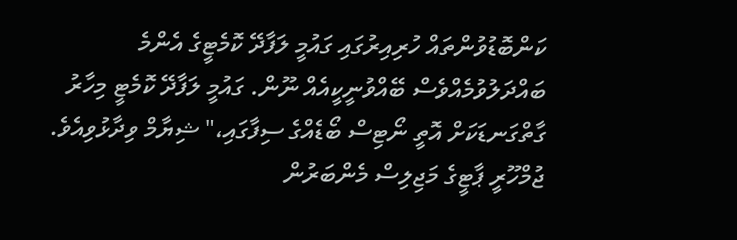ކަންބޮޑުވުންތައް ހުރިއިރުގައި ގައުމީ ލަފާދޭ ކޮމެޓީގެ އެންމެ ބައްދަލުވުމެއްވެސް ބޭއްވުނީކީއެއް ނޫން. ގައުމީ ލަފާދޭ ކޮމެޓީ މިހާރު ގާތްގަނޑަކަށް އޮތީ ނޯޓިސް ބޯޑެއްގެ ސިފާގައި،" ޝިޔާމް ވިދާޅުވިއެވެ.
ޖުމްހޫރީ ޕާޓީގެ މަޖިލިސް މެންބަރުން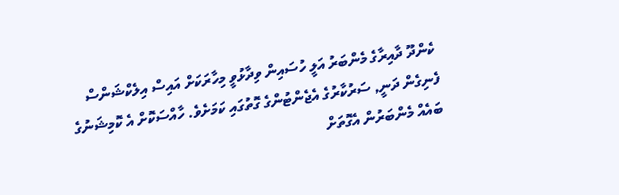ކެންދޫ ދާއިރާގެ މެންބަރު އަލީ ހުސައިން ވިދާޅުވީ މިހާރަކަށް އައިސް އިލެކްޝަންސް ފެނިގެން ދަނީ, ސަރުކާރުގެ އެޖެންޓުންގެ ގޮތުގައި ކަމަށެވެ. ހާއްސަކޮށް އެ ކޮމިޝަނުގެ ބައެއް މެންބަރުން އެގޮތަށް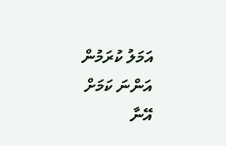އަމަލު ކުރަމުން އަންނަ ކަމަށް އޭނާ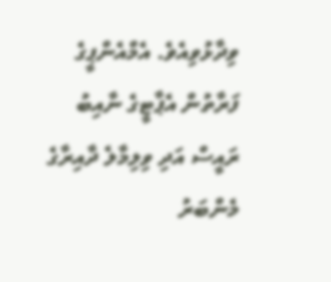ވިދާޅުވިއެވެ. އެމްއެންޕީގެ ފަރާތުން އެޕާޓީގެ ނާއިބު ރައީސް އަދި ވިލިމާލެ ދާއިރާގެ މެންބަރު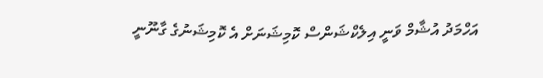އަހްމަދު އުޝާމް ވަނީ އިލެކްޝަންސް ކޮމިޝަނަށް އެ ކޮމިޝަނުގެ ގާނޫނީ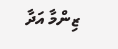ޒިންމާ އަދާ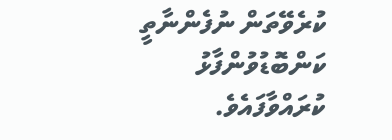ކުރެވޭތަން ނުފެންނާތީ ކަންބޮޑުވުންފާޅު ކުރައްވާފައެވެ.